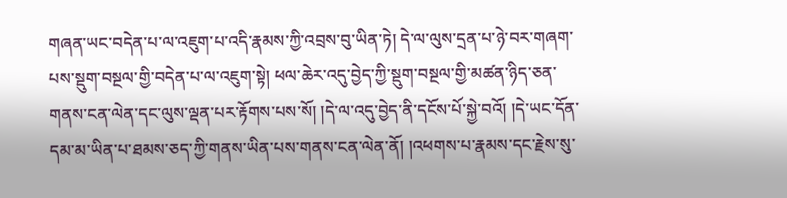གཞན་ཡང་བདེན་པ་ལ་འཇུག་པ་འདི་རྣམས་ཀྱི་འབྲས་བུ་ཡིན་ཏེ། དེ་ལ་ལུས་དྲན་པ་ཉེ་བར་གཞག་པས་སྡུག་བསྔལ་གྱི་བདེན་པ་ལ་འཇུག་སྟེ། ཕལ་ཆེར་འདུ་བྱེད་ཀྱི་སྡུག་བསྔལ་གྱི་མཚན་ཉིད་ཅན་གནས་ངན་ལེན་དང་ལུས་ལྡན་པར་རྟོགས་པས་སོ། །དེ་ལ་འདུ་བྱེད་ནི་དངོས་པོ་སྐྱེ་བའོ། །དེ་ཡང་དོན་དམ་མ་ཡིན་པ་ཐམས་ཅད་ཀྱི་གནས་ཡིན་པས་གནས་ངན་ལེན་ནོ། །འཕགས་པ་རྣམས་དང་རྗེས་སུ་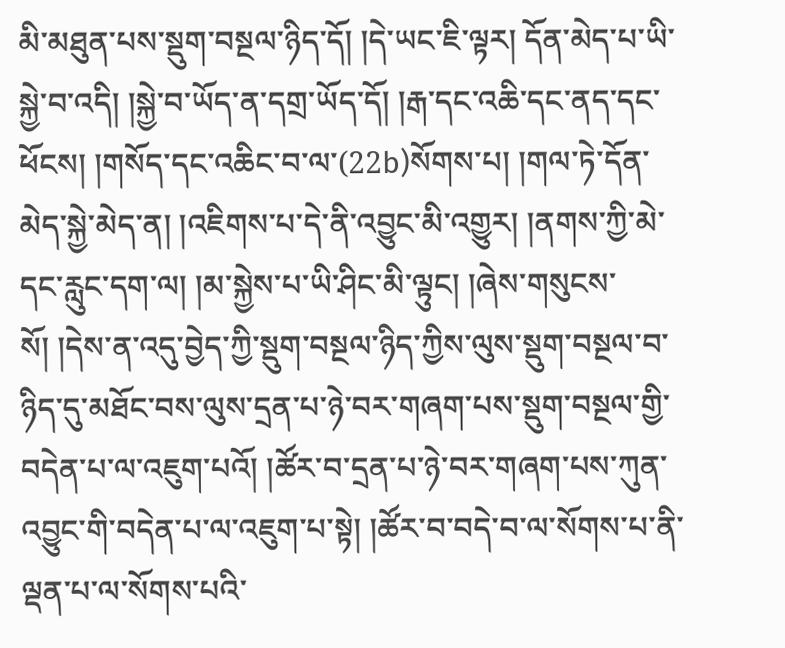མི་མཐུན་པས་སྡུག་བསྔལ་ཉིད་དོ། །དེ་ཡང་ཇི་ལྟར། དོན་མེད་པ་ཡི་སྐྱེ་བ་འདི། །སྐྱེ་བ་ཡོད་ན་དགྲ་ཡོད་དོ། །རྒ་དང་འཆི་དང་ནད་དང་ཕོངས། །གསོད་དང་འཆིང་བ་ལ་(22b)སོགས་པ། །གལ་ཏེ་དོན་མེད་སྐྱེ་མེད་ན། །འཇིགས་པ་དེ་ནི་འབྱུང་མི་འགྱུར། །ནགས་ཀྱི་མེ་དང་རླུང་དག་ལ། །མ་སྐྱེས་པ་ཡི་ཤིང་མི་ལྟུང། །ཞེས་གསུངས་སོ། །དེས་ན་འདུ་བྱེད་ཀྱི་སྡུག་བསྔལ་ཉིད་ཀྱིས་ལུས་སྡུག་བསྔལ་བ་ཉིད་དུ་མཐོང་བས་ལུས་དྲན་པ་ཉེ་བར་གཞག་པས་སྡུག་བསྔལ་གྱི་བདེན་པ་ལ་འཇུག་པའོ། །ཚོར་བ་དྲན་པ་ཉེ་བར་གཞག་པས་ཀུན་འབྱུང་གི་བདེན་པ་ལ་འཇུག་པ་སྟེ། །ཚོར་བ་བདེ་བ་ལ་སོགས་པ་ནི་ལྡན་པ་ལ་སོགས་པའི་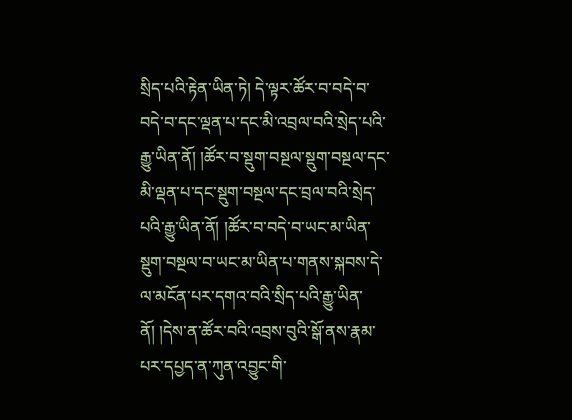སྲིད་པའི་རྟེན་ཡིན་ཏེ། དེ་ལྟར་ཚོར་བ་བདེ་བ་བདེ་བ་དང་ལྡན་པ་དང་མི་འབྲལ་བའི་སྲེད་པའི་རྒྱུ་ཡིན་ནོ། །ཚོར་བ་སྡུག་བསྔལ་སྡུག་བསྔལ་དང་མི་ལྡན་པ་དང་སྡུག་བསྔལ་དང་བྲལ་བའི་སྲེད་པའི་རྒྱུ་ཡིན་ནོ། །ཚོར་བ་བདེ་བ་ཡང་མ་ཡིན་སྡུག་བསྔལ་བ་ཡང་མ་ཡིན་པ་གནས་སྐབས་དེ་ལ་མངོན་པར་དགའ་བའི་སྲིད་པའི་རྒྱུ་ཡིན་ནོ། །དེས་ན་ཚོར་བའི་འབྲས་བུའི་སྒོ་ནས་རྣམ་པར་དཔྱད་ན་ཀུན་འབྱུང་གི་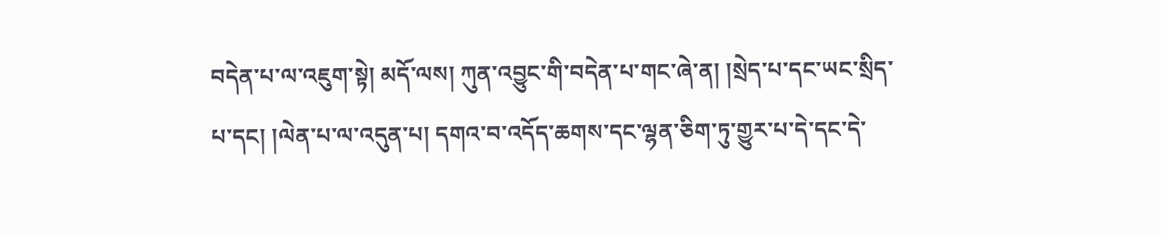བདེན་པ་ལ་འཇུག་སྟེ། མདོ་ལས། ཀུན་འབྱུང་གི་བདེན་པ་གང་ཞེ་ན། །སྲེད་པ་དང་ཡང་སྲིད་པ་དང། །ལེན་པ་ལ་འདུན་པ། དགའ་བ་འདོད་ཆགས་དང་ལྷན་ཅིག་ཏུ་གྱུར་པ་དེ་དང་དེ་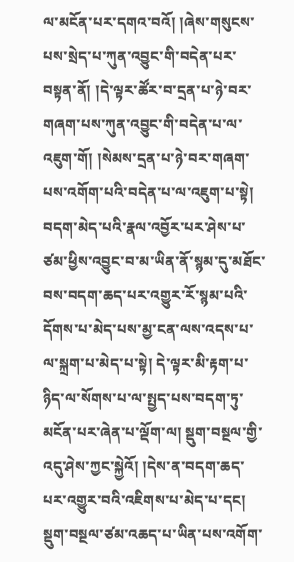ལ་མངོན་པར་དགའ་བའོ། །ཞེས་གསུངས་པས་སྲེད་པ་ཀུན་འབྱུང་གི་བདེན་པར་བསྟན་ནོ། །དེ་ལྟར་ཚོར་བ་དྲན་པ་ཉེ་བར་གཞག་པས་ཀུན་འབྱུང་གི་བདེན་པ་ལ་འཇུག་གོ། །སེམས་དྲན་པ་ཉེ་བར་གཞག་པས་འགོག་པའི་བདེན་པ་ལ་འཇུག་པ་སྟེ། བདག་མེད་པའི་རྣལ་འབྱོར་པར་ཤེས་པ་ཙམ་ཕྱིས་འབྱུང་བ་མ་ཡིན་ནོ་སྙམ་དུ་མཐོང་བས་བདག་ཆད་པར་འགྱུར་རོ་སྙམ་པའི་དོགས་པ་མེད་པས་མྱ་ངན་ལས་འདས་པ་ལ་སྐྲག་པ་མེད་པ་སྟེ། དེ་ལྟར་མི་རྟག་པ་ཉིད་ལ་སོགས་པ་ལ་སྤྱད་པས་བདག་ཏུ་མངོན་པར་ཞེན་པ་ལྡོག་ལ། སྡུག་བསྔལ་གྱི་འདུ་ཤེས་ཀྱང་སྐྱེའོ། །དེས་ན་བདག་ཆད་པར་འགྱུར་བའི་འཇིགས་པ་མེད་པ་དང། སྡུག་བསྔལ་ཙམ་འཆད་པ་ཡིན་པས་འགོག་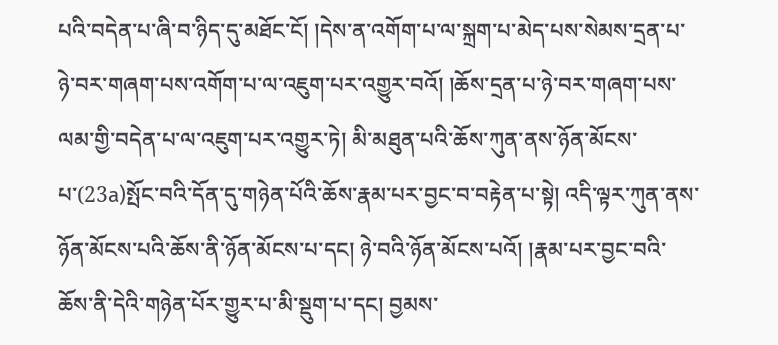པའི་བདེན་པ་ཞི་བ་ཉིད་དུ་མཐོང་ངོ། །དེས་ན་འགོག་པ་ལ་སྐྲག་པ་མེད་པས་སེམས་དྲན་པ་ཉེ་བར་གཞག་པས་འགོག་པ་ལ་འཇུག་པར་འགྱུར་བའོ། །ཆོས་དྲན་པ་ཉེ་བར་གཞག་པས་ལམ་གྱི་བདེན་པ་ལ་འཇུག་པར་འགྱུར་ཏེ། མི་མཐུན་པའི་ཆོས་ཀུན་ནས་ཉོན་མོངས་པ་(23a)སྤོང་བའི་དོན་དུ་གཉེན་པོའི་ཆོས་རྣམ་པར་བྱང་བ་བརྟེན་པ་སྟེ། འདི་ལྟར་ཀུན་ནས་ཉོན་མོངས་པའི་ཆོས་ནི་ཉོན་མོངས་པ་དང། ཉེ་བའི་ཉོན་མོངས་པའོ། །རྣམ་པར་བྱང་བའི་ཆོས་ནི་དེའི་གཉེན་པོར་གྱུར་པ་མི་སྡུག་པ་དང། བྱམས་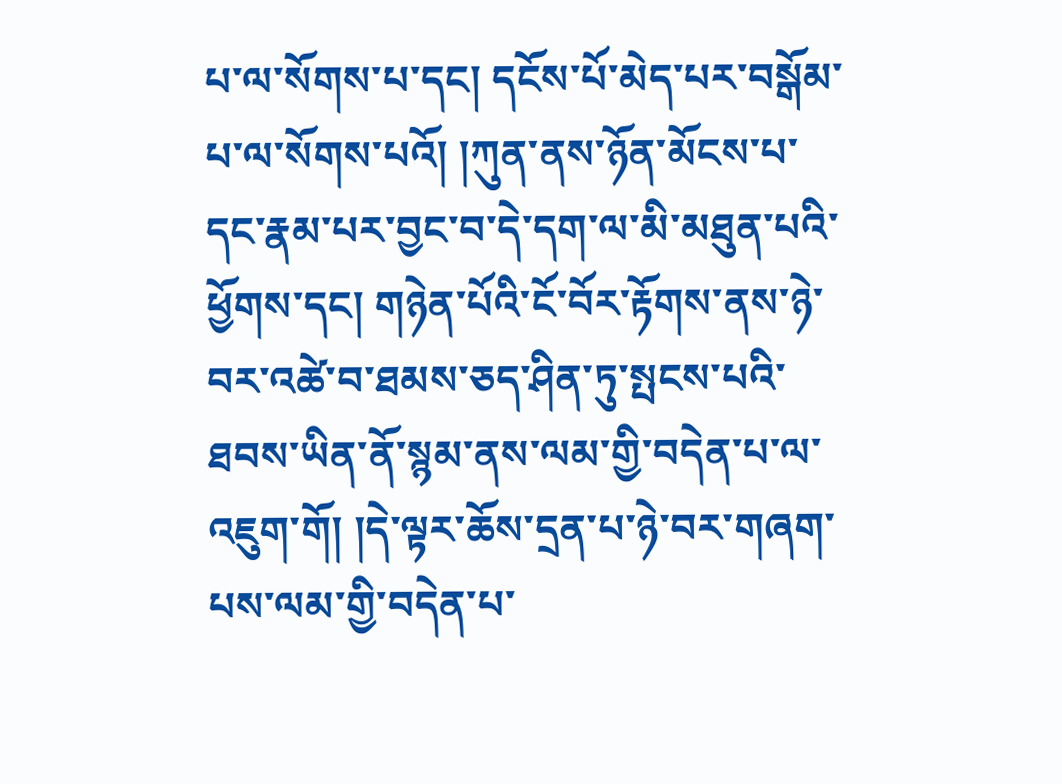པ་ལ་སོགས་པ་དང། དངོས་པོ་མེད་པར་བསྒོམ་པ་ལ་སོགས་པའོ། །ཀུན་ནས་ཉོན་མོངས་པ་དང་རྣམ་པར་བྱང་བ་དེ་དག་ལ་མི་མཐུན་པའི་ཕྱོགས་དང། གཉེན་པོའི་ངོ་བོར་རྟོགས་ནས་ཉེ་བར་འཚེ་བ་ཐམས་ཅད་ཤིན་ཏུ་སྤངས་པའི་ཐབས་ཡིན་ནོ་སྙམ་ནས་ལམ་གྱི་བདེན་པ་ལ་འཇུག་གོ། །དེ་ལྟར་ཆོས་དྲན་པ་ཉེ་བར་གཞག་པས་ལམ་གྱི་བདེན་པ་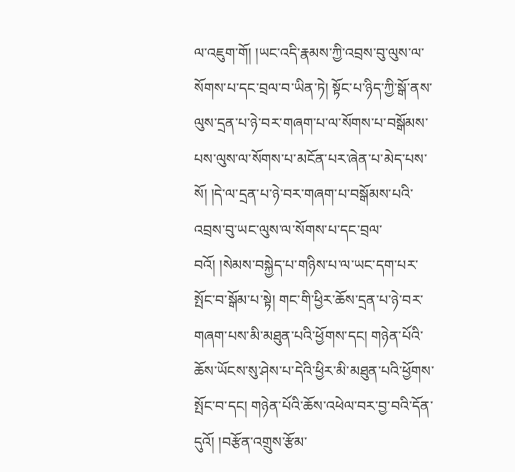ལ་འཇུག་གོ། །ཡང་འདི་རྣམས་ཀྱི་འབྲས་བུ་ལུས་ལ་སོགས་པ་དང་བྲལ་བ་ཡིན་ཏེ། སྟོང་པ་ཉིད་ཀྱི་སྒོ་ནས་ལུས་དྲན་པ་ཉེ་བར་གཞག་པ་ལ་སོགས་པ་བསྒོམས་པས་ལུས་ལ་སོགས་པ་མངོན་པར་ཞེན་པ་མེད་པས་སོ། །དེ་ལ་དྲན་པ་ཉེ་བར་གཞག་པ་བསྒོམས་པའི་འབྲས་བུ་ཡང་ལུས་ལ་སོགས་པ་དང་བྲལ་བའོ། །སེམས་བསྐྱེད་པ་གཉིས་པ་ལ་ཡང་དག་པར་སྤོང་བ་སྒོམ་པ་སྟེ། གང་གི་ཕྱིར་ཆོས་དྲན་པ་ཉེ་བར་གཞག་པས་མི་མཐུན་པའི་ཕྱོགས་དང། གཉེན་པོའི་ཆོས་ཡོངས་སུ་ཤེས་པ་དེའི་ཕྱིར་མི་མཐུན་པའི་ཕྱོགས་སྤོང་བ་དང། གཉེན་པོའི་ཆོས་འཕེལ་བར་བྱ་བའི་དོན་དུའོ། །བརྩོན་འགྲུས་རྩོམ་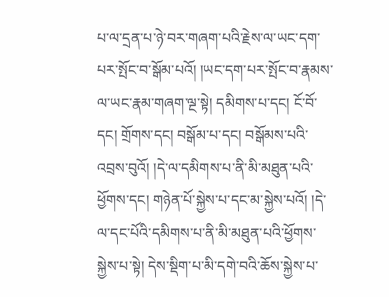པ་ལ་དྲན་པ་ཉེ་བར་གཞག་པའི་རྗེས་ལ་ཡང་དག་པར་སྤོང་བ་སྒོམ་པའོ། །ཡང་དག་པར་སྤོང་བ་རྣམས་ལ་ཡང་རྣམ་གཞག་ལྔ་སྟེ། དམིགས་པ་དང། ངོ་བོ་དང། གྲོགས་དང། བསྒོམ་པ་དང། བསྒོམས་པའི་འབྲས་བུའོ། །དེ་ལ་དམིགས་པ་ནི་མི་མཐུན་པའི་ཕྱོགས་དང། གཉེན་པོ་སྐྱེས་པ་དང་མ་སྐྱེས་པའོ། །དེ་ལ་དང་པོའི་དམིགས་པ་ནི་མི་མཐུན་པའི་ཕྱོགས་སྐྱེས་པ་སྟེ། དེས་སྡིག་པ་མི་དགེ་བའི་ཆོས་སྐྱེས་པ་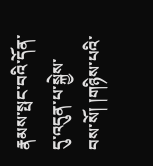རྣམས་སྤང་བའི་དོན་དུ་འདུན་པ་སྐྱེས་བས་སོ། །གཉིས་པའི་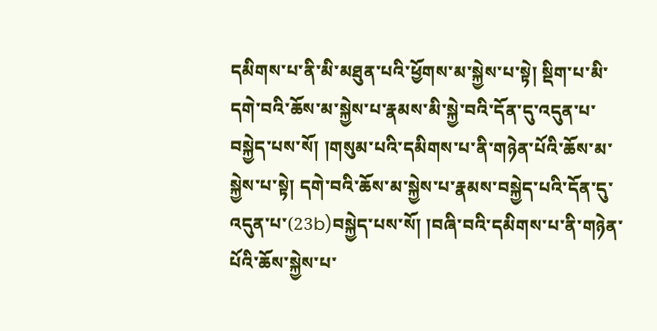དམིགས་པ་ནི་མི་མཐུན་པའི་ཕྱོགས་མ་སྐྱེས་པ་སྟེ། སྡིག་པ་མི་དགེ་བའི་ཆོས་མ་སྐྱེས་པ་རྣམས་མི་སྐྱེ་བའི་དོན་དུ་འདུན་པ་བསྐྱེད་པས་སོ། །གསུམ་པའི་དམིགས་པ་ནི་གཉེན་པོའི་ཆོས་མ་སྐྱེས་པ་སྟེ། དགེ་བའི་ཆོས་མ་སྐྱེས་པ་རྣམས་བསྐྱེད་པའི་དོན་དུ་འདུན་པ་(23b)བསྐྱེད་པས་སོ། །བཞི་བའི་དམིགས་པ་ནི་གཉེན་པོའི་ཆོས་སྐྱེས་པ་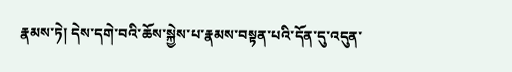རྣམས་ཏེ། དེས་དགེ་བའི་ཆོས་སྐྱེས་པ་རྣམས་བསྟན་པའི་དོན་དུ་འདུན་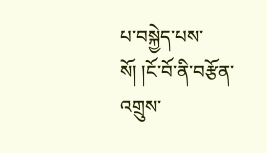པ་བསྐྱེད་པས་སོ། །ངོ་བོ་ནི་བརྩོན་འགྲུས་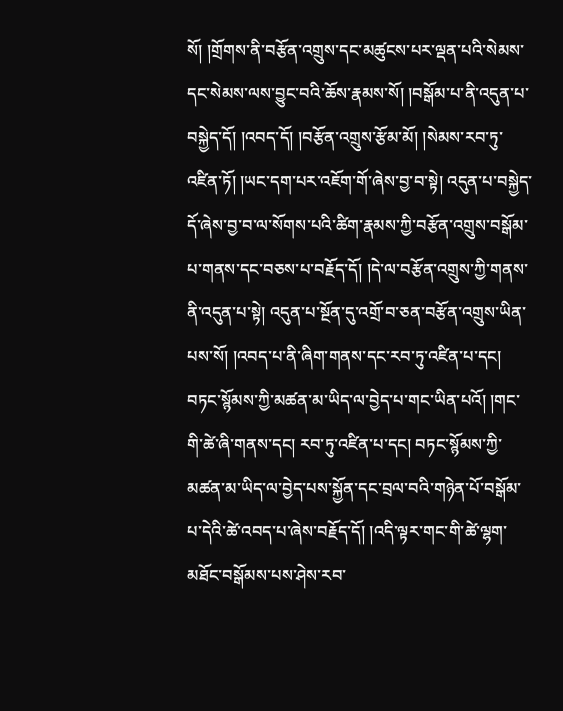སོ། །གྲོགས་ནི་བརྩོན་འགྲུས་དང་མཚུངས་པར་ལྡན་པའི་སེམས་དང་སེམས་ལས་བྱུང་བའི་ཆོས་རྣམས་སོ། །བསྒོམ་པ་ནི་འདུན་པ་བསྐྱེད་དོ། །འབད་དོ། །བརྩོན་འགྲུས་རྩོམ་མོ། །སེམས་རབ་ཏུ་འཛིན་ཏོ། །ཡང་དག་པར་འཇོག་གོ་ཞེས་བྱ་བ་སྟེ། འདུན་པ་བསྐྱེད་དོ་ཞེས་བྱ་བ་ལ་སོགས་པའི་ཚིག་རྣམས་ཀྱི་བརྩོན་འགྲུས་བསྒོམ་པ་གནས་དང་བཅས་པ་བརྗོད་དོ། །དེ་ལ་བརྩོན་འགྲུས་ཀྱི་གནས་ནི་འདུན་པ་སྟེ། འདུན་པ་སྔོན་དུ་འགྲོ་བ་ཅན་བརྩོན་འགྲུས་ཡིན་པས་སོ། །འབད་པ་ནི་ཞིག་གནས་དང་རབ་ཏུ་འཛིན་པ་དང། བཏང་སྙོམས་ཀྱི་མཚན་མ་ཡིད་ལ་བྱེད་པ་གང་ཡིན་པའོ། །གང་གི་ཚེ་ཞི་གནས་དང། རབ་ཏུ་འཛིན་པ་དང། བཏང་སྙོམས་ཀྱི་མཚན་མ་ཡིད་ལ་བྱེད་པས་སྐྱོན་དང་བྲལ་བའི་གཉེན་པོ་བསྒོམ་པ་དེའི་ཚེ་འབད་པ་ཞེས་བརྗོད་དོ། །འདི་ལྟར་གང་གི་ཚེ་ལྷག་མཐོང་བསྒོམས་པས་ཤེས་རབ་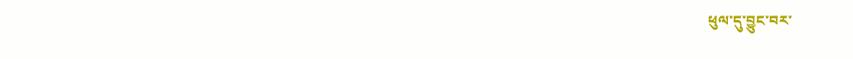ཕུལ་དུ་བྱུང་བར་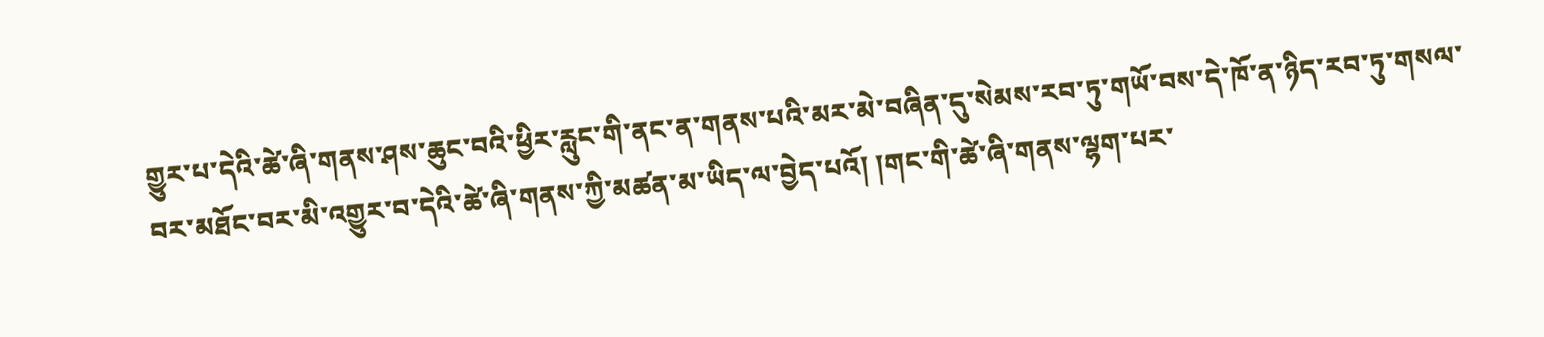གྱུར་པ་དེའི་ཚེ་ཞི་གནས་ཤས་ཆུང་བའི་ཕྱིར་རླུང་གི་ནང་ན་གནས་པའི་མར་མེ་བཞིན་དུ་སེམས་རབ་ཏུ་གཡོ་བས་དེ་ཁོ་ན་ཉིད་རབ་ཏུ་གསལ་བར་མཐོང་བར་མི་འགྱུར་བ་དེའི་ཚེ་ཞི་གནས་ཀྱི་མཚན་མ་ཡིད་ལ་བྱེད་པའོ། །གང་གི་ཚེ་ཞི་གནས་ལྷག་པར་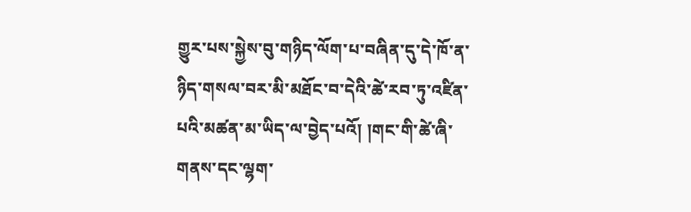གྱུར་པས་སྐྱེས་བུ་གཉིད་ལོག་པ་བཞིན་དུ་དེ་ཁོ་ན་ཉིད་གསལ་བར་མི་མཐོང་བ་དེའི་ཚེ་རབ་ཏུ་འཛིན་པའི་མཚན་མ་ཡིད་ལ་བྱེད་པའོ། །གང་གི་ཚེ་ཞི་གནས་དང་ལྷག་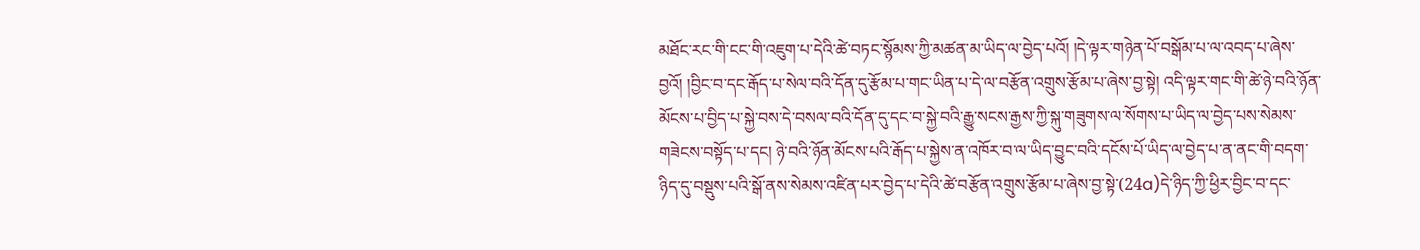མཐོང་རང་གི་ངང་གི་འཇུག་པ་དེའི་ཚེ་བཏང་སྙོམས་ཀྱི་མཚན་མ་ཡིད་ལ་བྱེད་པའོ། །དེ་ལྟར་གཉེན་པོ་བསྒོམ་པ་ལ་འབད་པ་ཞེས་བྱའོ། །བྱིང་བ་དང་རྒོད་པ་སེལ་བའི་དོན་དུ་རྩོམ་པ་གང་ཡིན་པ་དེ་ལ་བརྩོན་འགྲུས་རྩོམ་པ་ཞེས་བྱ་སྟེ། འདི་ལྟར་གང་གི་ཚེ་ཉེ་བའི་ཉོན་མོངས་པ་བྱིད་པ་སྐྱེ་བས་དེ་བསལ་བའི་དོན་དུ་དང་བ་སྐྱེ་བའི་རྒྱུ་སངས་རྒྱས་ཀྱི་སྐུ་གཟུགས་ལ་སོགས་པ་ཡིད་ལ་བྱེད་པས་སེམས་གཟེངས་བསྟོད་པ་དང། ཉེ་བའི་ཉོན་མོངས་པའི་རྒོད་པ་སྐྱེས་ན་འཁོར་བ་ལ་ཡིད་བྱུང་བའི་དངོས་པོ་ཡིད་ལ་བྱེད་པ་ན་ནང་གི་བདག་ཉིད་དུ་བསྡུས་པའི་སྒོ་ནས་སེམས་འཛིན་པར་བྱེད་པ་དེའི་ཚེ་བརྩོན་འགྲུས་རྩོམ་པ་ཞེས་བྱ་སྟེ་(24a)དེ་ཉིད་ཀྱི་ཕྱིར་བྱིང་བ་དང་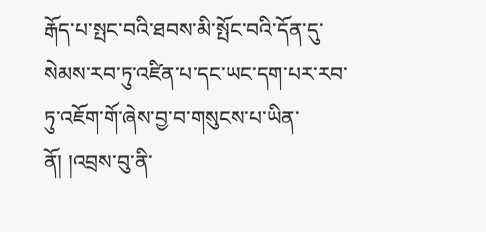རྒོད་པ་སྤང་བའི་ཐབས་མི་སྤོང་བའི་དོན་དུ་སེམས་རབ་ཏུ་འཛིན་པ་དང་ཡང་དག་པར་རབ་ཏུ་འཇོག་གོ་ཞེས་བྱ་བ་གསུངས་པ་ཡིན་ནོ། །འབྲས་བུ་ནི་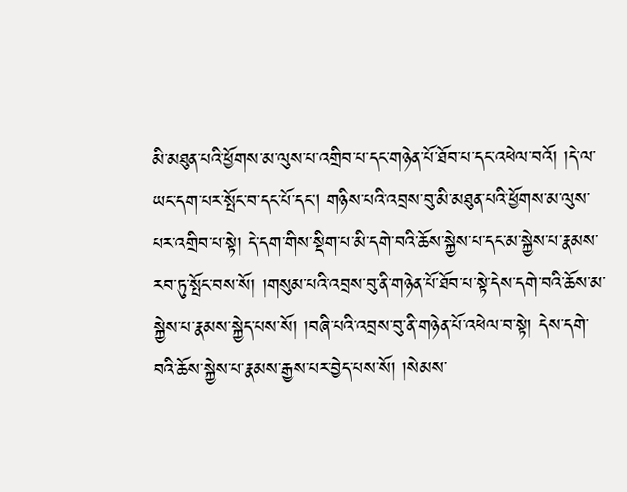མི་མཐུན་པའི་ཕྱོགས་མ་ལུས་པ་འགྲིབ་པ་དང་གཉེན་པོ་ཐོབ་པ་དང་འཕེལ་བའོ། །དེ་ལ་ཡང་དག་པར་སྤོང་བ་དང་པོ་དང། གཉིས་པའི་འབྲས་བུ་མི་མཐུན་པའི་ཕྱོགས་མ་ལུས་པར་འགྲིབ་པ་སྟེ། དེ་དག་གིས་སྡིག་པ་མི་དགེ་བའི་ཆོས་སྐྱེས་པ་དང་མ་སྐྱེས་པ་རྣམས་རབ་ཏུ་སྤོང་བས་སོ། །གསུམ་པའི་འབྲས་བུ་ནི་གཉེན་པོ་ཐོབ་པ་སྟེ་དེས་དགེ་བའི་ཆོས་མ་སྐྱེས་པ་རྣམས་སྐྱེད་པས་སོ། །བཞི་པའི་འབྲས་བུ་ནི་གཉེན་པོ་འཕེལ་བ་སྟེ། དེས་དགེ་བའི་ཆོས་སྐྱེས་པ་རྣམས་རྒྱས་པར་བྱེད་པས་སོ། །སེམས་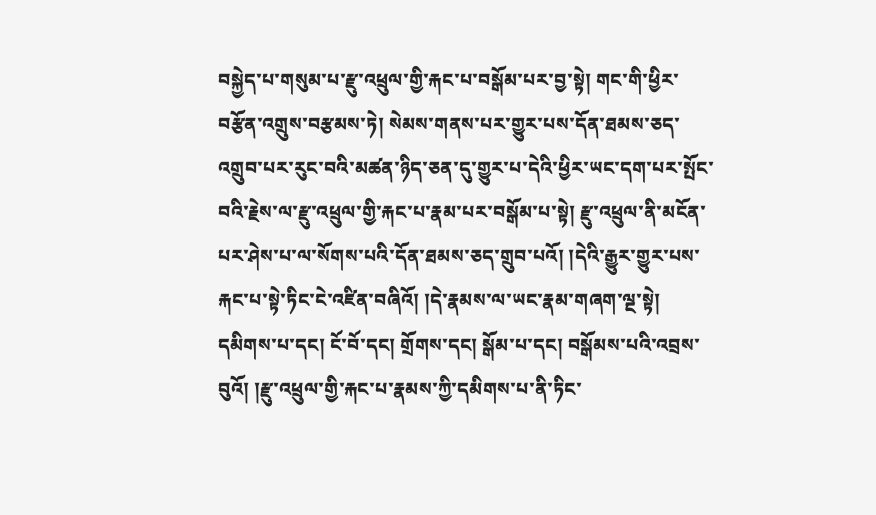བསྐྱེད་པ་གསུམ་པ་རྫུ་འཕྲུལ་གྱི་རྐང་པ་བསྒོམ་པར་བྱ་སྟེ། གང་གི་ཕྱིར་བརྩོན་འགྲུས་བརྩམས་ཏེ། སེམས་གནས་པར་གྱུར་པས་དོན་ཐམས་ཅད་འགྲུབ་པར་རུང་བའི་མཚན་ཉིད་ཅན་དུ་གྱུར་པ་དེའི་ཕྱིར་ཡང་དག་པར་སྤོང་བའི་རྗེས་ལ་རྫུ་འཕྲུལ་གྱི་རྐང་པ་རྣམ་པར་བསྒོམ་པ་སྟེ། རྫུ་འཕྲུལ་ནི་མངོན་པར་ཤེས་པ་ལ་སོགས་པའི་དོན་ཐམས་ཅད་གྲུབ་པའོ། །དེའི་རྒྱུར་གྱུར་པས་རྐང་པ་སྟེ་ཏིང་ངེ་འཛིན་བཞིའོ། །དེ་རྣམས་ལ་ཡང་རྣམ་གཞག་ལྔ་སྟེ། དམིགས་པ་དང། ངོ་བོ་དང། གྲོགས་དང། སྒོམ་པ་དང། བསྒོམས་པའི་འབྲས་བུའོ། །རྫུ་འཕྲུལ་གྱི་རྐང་པ་རྣམས་ཀྱི་དམིགས་པ་ནི་ཏིང་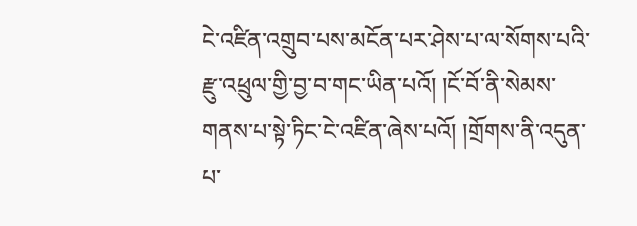ངེ་འཛིན་འགྲུབ་པས་མངོན་པར་ཤེས་པ་ལ་སོགས་པའི་རྫུ་འཕྲུལ་གྱི་བྱ་བ་གང་ཡིན་པའོ། །ངོ་བོ་ནི་སེམས་གནས་པ་སྟེ་ཏིང་ངེ་འཛིན་ཞེས་པའོ། །གྲོགས་ནི་འདུན་པ་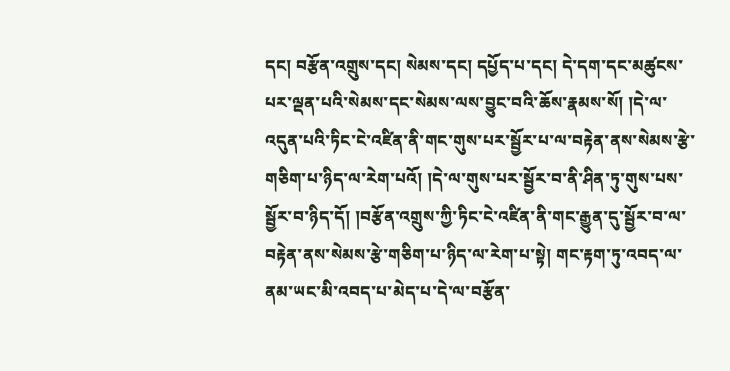དང། བརྩོན་འགྲུས་དང། སེམས་དང། དཔྱོད་པ་དང། དེ་དག་དང་མཚུངས་པར་ལྡན་པའི་སེམས་དང་སེམས་ལས་བྱུང་བའི་ཆོས་རྣམས་སོ། །དེ་ལ་འདུན་པའི་ཏིང་ངེ་འཛིན་ནི་གང་གུས་པར་སྦྱོར་པ་ལ་བརྟེན་ནས་སེམས་རྩེ་གཅིག་པ་ཉིད་ལ་རེག་པའོ། །དེ་ལ་གུས་པར་སྦྱོར་བ་ནི་ཤིན་ཏུ་གུས་པས་སྦྱོར་བ་ཉིད་དོ། །བརྩོན་འགྲུས་ཀྱི་ཏིང་ངེ་འཛིན་ནི་གང་རྒྱུན་དུ་སྦྱོར་བ་ལ་བརྟེན་ནས་སེམས་རྩེ་གཅིག་པ་ཉིད་ལ་རེག་པ་སྟེ། གང་རྟག་ཏུ་འབད་ལ་ནམ་ཡང་མི་འབད་པ་མེད་པ་དེ་ལ་བརྩོན་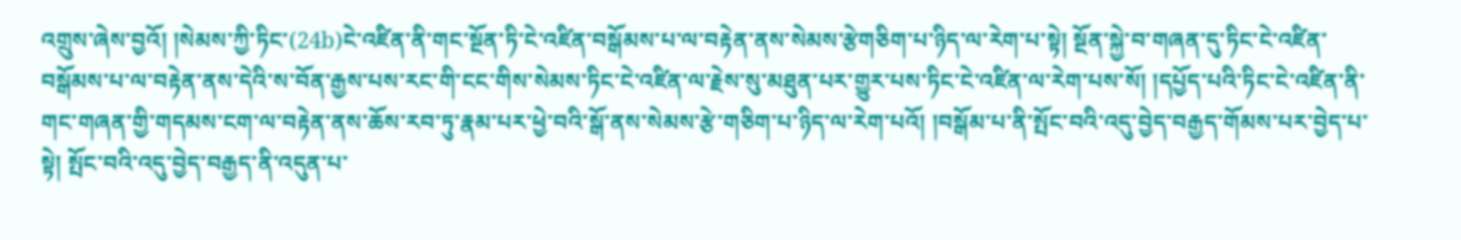འགྲུས་ཞེས་བྱའོ། །སེམས་ཀྱི་ཏིང་(24b)ངེ་འཛིན་ནི་གང་སྔོན་ཏི་ངེ་འཛིན་བསྒོམས་པ་ལ་བརྟེན་ནས་སེམས་རྩེགཅིག་པ་ཉིད་ལ་རེག་པ་སྟེ། སྔོན་སྐྱེ་བ་གཞན་དུ་ཏིང་ངེ་འཛིན་བསྒོམས་པ་ལ་བརྟེན་ནས་དེའི་ས་བོན་རྒྱས་པས་རང་གི་ངང་གིས་སེམས་ཏིང་ངེ་འཛིན་ལ་རྗེས་སུ་མཐུན་པར་གྱུར་པས་ཏིང་ངེ་འཛིན་ལ་རེག་པས་སོ། །དཔྱོད་པའི་ཏིང་ངེ་འཛིན་ནི་གང་གཞན་གྱི་གདམས་ངག་ལ་བརྟེན་ནས་ཆོས་རབ་ཏུ་རྣམ་པར་ཕྱེ་བའི་སྒོ་ནས་སེམས་རྩེ་གཅིག་པ་ཉིད་ལ་རེག་པའོ། །བསྒོམ་པ་ནི་སྤོང་བའི་འདུ་བྱེད་བརྒྱད་གོམས་པར་བྱེད་པ་སྟེ། སྤོང་བའི་འདུ་བྱེད་བརྒྱད་ནི་འདུན་པ་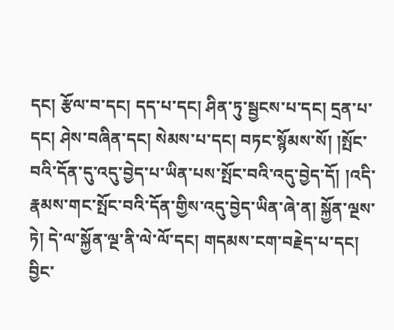དང། རྩོལ་བ་དང། དད་པ་དང། ཤིན་ཏུ་སྦྱངས་པ་དང། དྲན་པ་དང། ཤེས་བཞིན་དང། སེམས་པ་དང། བཏང་སྙོམས་སོ། །སྤོང་བའི་དོན་དུ་འདུ་བྱེད་པ་ཡིན་པས་སྤོང་བའི་འདུ་བྱེད་དོ། །འདི་རྣམས་གང་སྤོང་བའི་དོན་གྱིས་འདུ་བྱེད་ཡིན་ཞེ་ན། སྐྱོན་ལྔས་ཏེ། དེ་ལ་སྐྱོན་ལྔ་ནི་ལེ་ལོ་དང། གདམས་ངག་བརྗེད་པ་དང། བྱིང་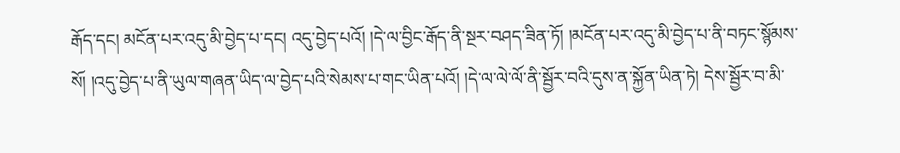རྒོད་དང། མངོན་པར་འདུ་མི་བྱེད་པ་དང། འདུ་བྱེད་པའོ། །དེ་ལ་བྱིང་རྒོད་ནི་སྔར་བཤད་ཟིན་ཏོ། །མངོན་པར་འདུ་མི་བྱེད་པ་ནི་བཏང་སྙོམས་སོ། །འདུ་བྱེད་པ་ནི་ཡུལ་གཞན་ཡིད་ལ་བྱེད་པའི་སེམས་པ་གང་ཡིན་པའོ། །དེ་ལ་ལེ་ལོ་ནི་སྦྱོར་བའི་དུས་ན་སྐྱོན་ཡིན་ཏེ། དེས་སྦྱོར་བ་མི་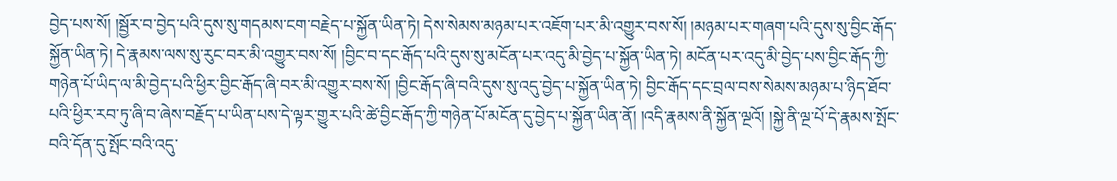བྱེད་པས་སོ། །སྦྱོར་བ་བྱེད་པའི་དུས་སུ་གདམས་ངག་བརྗེད་པ་སྐྱོན་ཡིན་ཏེ། དེས་སེམས་མཉམ་པར་འཇོག་པར་མི་འགྱུར་བས་སོ། །མཉམ་པར་གཞག་པའི་དུས་སུ་བྱིང་རྒོད་སྐྱོན་ཡིན་ཏེ། དེ་རྣམས་ལས་སུ་རུང་བར་མི་འགྱུར་བས་སོ། །བྱིང་བ་དང་རྒོད་པའི་དུས་སུ་མངོན་པར་འདུ་མི་བྱེད་པ་སྐྱོན་ཡིན་ཏེ། མངོན་པར་འདུ་མི་བྱེད་པས་བྱིང་རྒོད་ཀྱི་གཉེན་པོ་ཡིད་ལ་མི་བྱེད་པའི་ཕྱིར་བྱིང་རྒོད་ཞི་བར་མི་འགྱུར་བས་སོ། །བྱིང་རྒོད་ཞི་བའི་དུས་སུ་འདུ་བྱེད་པ་སྐྱོན་ཡིན་ཏེ། བྱིང་རྒོད་དང་བྲལ་བས་སེམས་མཉམ་པ་ཉིད་ཐོབ་པའི་ཕྱིར་རབ་ཏུ་ཞི་བ་ཞེས་བརྗོད་པ་ཡིན་པས་དེ་ལྟར་གྱུར་པའི་ཚེ་བྱིང་རྒོད་ཀྱི་གཉེན་པོ་མངོན་དུ་བྱེད་པ་སྐྱོན་ཡིན་ནོ། །འདི་རྣམས་ནི་སྐྱོན་ལྔའོ། །སྐྱེ་ནི་ལྔ་པོ་དེ་རྣམས་སྤོང་བའི་དོན་དུ་སྤོང་བའི་འདུ་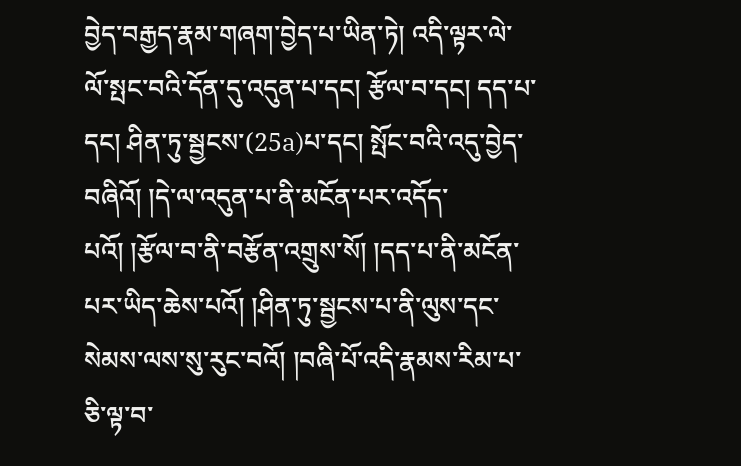བྱེད་བརྒྱད་རྣམ་གཞག་བྱེད་པ་ཡིན་ཏེ། འདི་ལྟར་ལེ་ལོ་སྤང་བའི་དོན་དུ་འདུན་པ་དང། རྩོལ་བ་དང། དད་པ་དང། ཤིན་ཏུ་སྦྱངས་(25a)པ་དང། སྤོང་བའི་འདུ་བྱེད་བཞིའོ། །དེ་ལ་འདུན་པ་ནི་མངོན་པར་འདོད་པའོ། །རྩོལ་བ་ནི་བརྩོན་འགྲུས་སོ། །དད་པ་ནི་མངོན་པར་ཡིད་ཆེས་པའོ། །ཤིན་ཏུ་སྦྱངས་པ་ནི་ལུས་དང་སེམས་ལས་སུ་རུང་བའོ། །བཞི་པོ་འདི་རྣམས་རིམ་པ་ཅི་ལྟ་བ་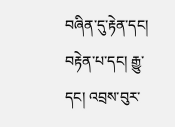བཞིན་དུ་རྟེན་དང། བརྟེན་པ་དང། རྒྱུ་དང། འབྲས་བུར་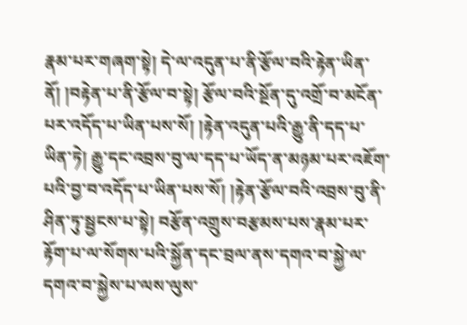རྣམ་པར་གཞག་སྟེ། དེ་ལ་འདུན་པ་ནི་རྩོལ་བའི་རྟེན་ཡིན་ནོ། །བརྟེན་པ་ནི་རྩོལ་བ་སྟེ། རྩོལ་བའི་སྔོན་དུ་འགྲོ་བ་མངོན་པར་འདོད་པ་ཡིན་པས་སོ། །རྟེན་འདུན་པའི་རྒྱུ་ནི་དད་པ་ཡིན་ཏེ། རྒྱུ་དང་འབྲས་བུ་ལ་དད་པ་ཡོད་ན་མཉམ་པར་འཇོག་པའི་བྱ་བ་འདོད་པ་ཡིན་པས་སོ། །རྟེན་རྩོལ་བའི་འབྲས་བུ་ནི་ཤིན་ཏུ་སྦྱངས་པ་སྟེ། བརྩོན་འགྲུས་བརྩམས་པས་རྣམ་པར་རྟོག་པ་ལ་སོགས་པའི་སྐྱོན་དང་བྲལ་ནས་དགའ་བ་སྐྱེ་ལ་དགའ་བ་སྐྱེས་པ་ལས་ལུས་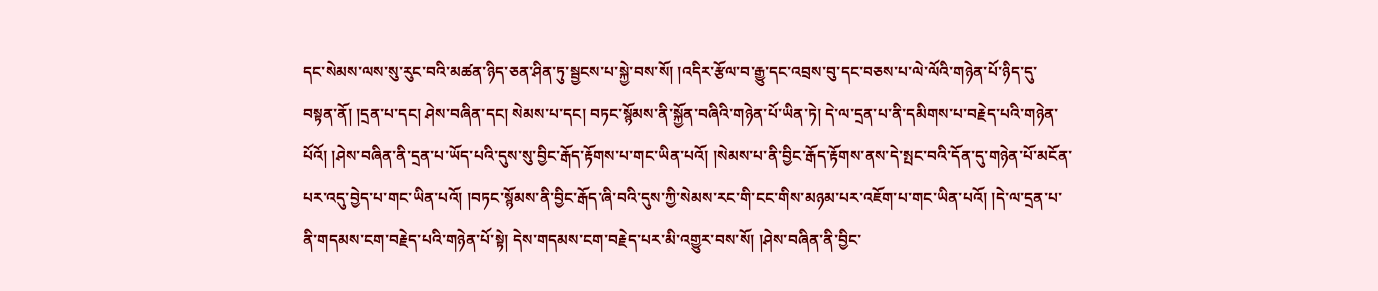དང་སེམས་ལས་སུ་རུང་བའི་མཚན་ཉིད་ཅན་ཤིན་ཏུ་སྦྱངས་པ་སྐྱེ་བས་སོ། །འདིར་རྩོལ་བ་རྒྱུ་དང་འབྲས་བུ་དང་བཅས་པ་ལེ་ལོའི་གཉེན་པོ་ཉིད་དུ་བསྟན་ནོ། །དྲན་པ་དང། ཤེས་བཞིན་དང། སེམས་པ་དང། བཏང་སྙོམས་ནི་སྐྱོན་བཞིའི་གཉེན་པོ་ཡིན་ཏེ། དེ་ལ་དྲན་པ་ནི་དམིགས་པ་བརྗེད་པའི་གཉེན་པོའོ། །ཤེས་བཞིན་ནི་དྲན་པ་ཡོད་པའི་དུས་སུ་བྱིང་རྒོད་རྟོགས་པ་གང་ཡིན་པའོ། །སེམས་པ་ནི་བྱིང་རྒོད་རྟོགས་ནས་དེ་སྤང་བའི་དོན་དུ་གཉེན་པོ་མངོན་པར་འདུ་བྱེད་པ་གང་ཡིན་པའོ། །བཏང་སྙོམས་ནི་བྱིང་རྒོད་ཞི་བའི་དུས་ཀྱི་སེམས་རང་གི་ངང་གིས་མཉམ་པར་འཇོག་པ་གང་ཡིན་པའོ། །དེ་ལ་དྲན་པ་ནི་གདམས་ངག་བརྗེད་པའི་གཉེན་པོ་སྟེ། དེས་གདམས་ངག་བརྗེད་པར་མི་འགྱུར་བས་སོ། །ཤེས་བཞིན་ནི་བྱིང་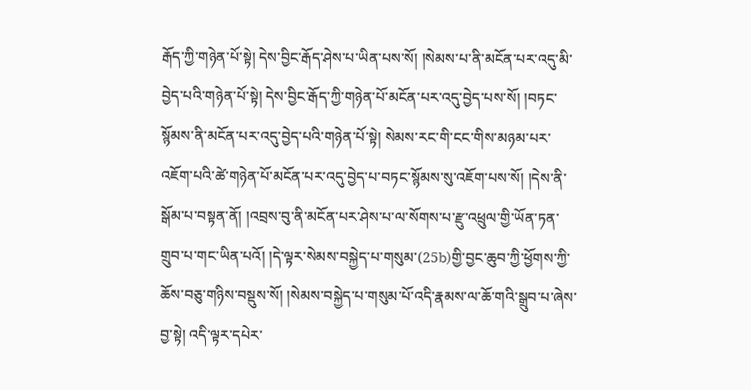རྒོད་ཀྱི་གཉེན་པོ་སྟེ། དེས་བྱིང་རྒོད་ཤེས་པ་ཡིན་པས་སོ། །སེམས་པ་ནི་མངོན་པར་འདུ་མི་བྱེད་པའི་གཉེན་པོ་སྟེ། དེས་བྱིང་རྒོད་ཀྱི་གཉེན་པོ་མངོན་པར་འདུ་བྱེད་པས་སོ། །བཏང་སྙོམས་ནི་མངོན་པར་འདུ་བྱེད་པའི་གཉེན་པོ་སྟེ། སེམས་རང་གི་ངང་གིས་མཉམ་པར་འཇོག་པའི་ཚེ་གཉེན་པོ་མངོན་པར་འདུ་བྱེད་པ་བཏང་སྙོམས་སུ་འཇོག་པས་སོ། །དེས་ནི་སྒོམ་པ་བསྟན་ནོ། །འབྲས་བུ་ནི་མངོན་པར་ཤེས་པ་ལ་སོགས་པ་རྫུ་འཕྲུལ་གྱི་ཡོན་ཏན་གྲུབ་པ་གང་ཡིན་པའོ། །དེ་ལྟར་སེམས་བསྐྱེད་པ་གསུམ་(25b)གྱི་བྱང་ཆུབ་ཀྱི་ཕྱོགས་ཀྱི་ཆོས་བཅུ་གཉིས་བསྡུས་སོ། །སེམས་བསྐྱེད་པ་གསུམ་པོ་འདི་རྣམས་ལ་ཆོ་གའི་སྒྲུབ་པ་ཞེས་བྱ་སྟེ། འདི་ལྟར་དཔེར་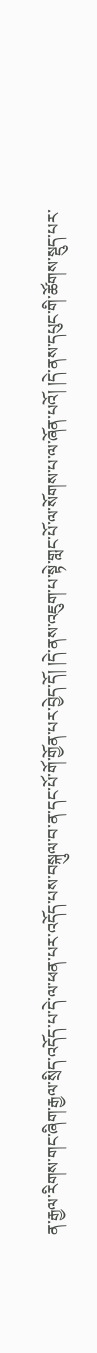ན་རྒྱལ་རིགས་གང་ཞིག་རྒྱལ་སྲིད་འདོད་པ་དེ་ལ་ཕན་པར་འདོད་པས་བསྐུལ་བ་ན་དང་པོ་གོ་གྱོན་པར་བྱེད་དོ། །དེ་ནས་འཇུག་པ་སྟེ་གླང་པོ་ལ་སོགས་པ་ལ་ཞོན་པའོ། །དེ་ནས་དཔུང་གི་ཚོགས་སྡུད་པར་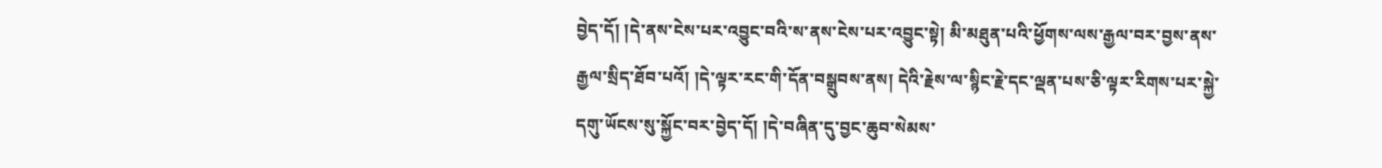བྱེད་དོ། །དེ་ནས་ངེས་པར་འབྱུང་བའི་ས་ནས་ངེས་པར་འབྱུང་སྟེ། མི་མཐུན་པའི་ཕྱོགས་ལས་རྒྱལ་བར་བྱས་ནས་རྒྱལ་སྲིད་ཐོབ་པའོ། །དེ་ལྟར་རང་གི་དོན་བསྒྲུབས་ནས། དེའི་རྗེས་ལ་སྙིང་རྗེ་དང་ལྡན་པས་ཅི་ལྟར་རིགས་པར་སྐྱེ་དགུ་ཡོངས་སུ་སྐྱོང་བར་བྱེད་དོ། །དེ་བཞིན་དུ་བྱང་ཆུབ་སེམས་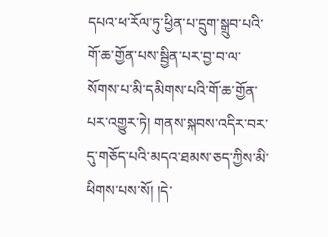དཔའ་ཕ་རོལ་ཏུ་ཕྱིན་པ་དྲུག་སྒྲུབ་པའི་གོ་ཆ་གྱོན་པས་སྦྱིན་པར་བྱ་བ་ལ་སོགས་པ་མི་དམིགས་པའི་གོ་ཆ་གྱོན་པར་འགྱུར་ཏེ། གནས་སྐབས་འདིར་བར་དུ་གཅོད་པའི་མདའ་ཐམས་ཅད་ཀྱིས་མི་ཕིགས་པས་སོ། །དེ་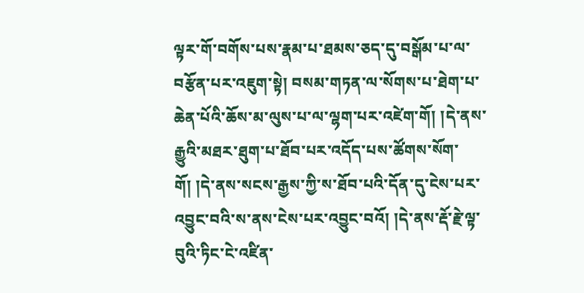ལྟར་གོ་བགོས་པས་རྣམ་པ་ཐམས་ཅད་དུ་བསྒོམ་པ་ལ་བརྩོན་པར་འཇུག་སྟེ། བསམ་གཏན་ལ་སོགས་པ་ཐེག་པ་ཆེན་པོའི་ཆོས་མ་ལུས་པ་ལ་ལྷག་པར་འཛེག་གོ། །དེ་ནས་རྒྱུའི་མཐར་ཐུག་པ་ཐོབ་པར་འདོད་པས་ཚོགས་སོག་གོ། །དེ་ནས་སངས་རྒྱས་ཀྱི་ས་ཐོབ་པའི་དོན་དུ་ངེས་པར་འབྱུང་བའི་ས་ནས་ངེས་པར་འབྱུང་བའོ། །དེ་ནས་རྡོ་རྗེ་ལྟ་བུའི་ཏིང་ངེ་འཛིན་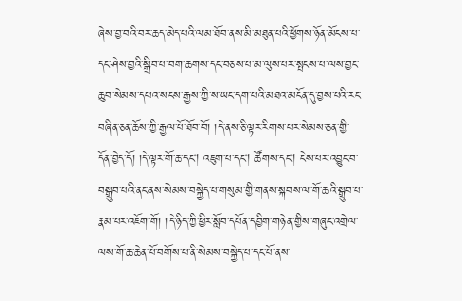ཞེས་བྱ་བའི་བར་ཆད་མེད་པའི་ལམ་ཐོབ་ནས་མི་མཐུན་པའི་ཕྱོགས་ཉོན་མོངས་པ་དང་ཤེས་བྱའི་སྒྲིབ་པ་བག་ཆགས་དང་བཅས་པ་མ་ལུས་པར་སྤངས་པ་ལས་བྱང་ཆུབ་སེམས་དཔའ་སངས་རྒྱས་ཀྱི་ས་ཡང་དག་པའི་མཐའ་མངོན་དུ་བྱས་པའི་རང་བཞིན་ཅན་ཆོས་ཀྱི་རྒྱལ་པོ་ཐོབ་བོ། །དེ་ནས་ཅི་ལྟར་རིགས་པར་སེམས་ཅན་གྱི་དོན་བྱེད་དོ། །དེ་ལྟར་གོ་ཆ་དང། འཇུག་པ་དང། ཚོགས་དང། ངེས་པར་འབྱུང་བ་བསྒྲུབ་པའི་ནང་ནས་སེམས་བསྐྱེད་པ་གསུམ་གྱི་གནས་སྐབས་ལ་གོ་ཆའི་སྒྲུབ་པ་རྣམ་པར་འཇོག་གོ། །དེ་ཉིད་ཀྱི་ཕྱིར་སློབ་དཔོན་དབྱིག་གཉེན་གྱིས་གཞུང་འགྲེལ་ལས་གོ་ཆ་ཆེན་པོ་བགོས་པ་ནི་སེམས་བསྐྱེད་པ་དང་པོ་ནས་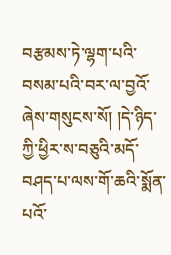བརྩམས་ཏེ་ལྷག་པའི་བསམ་པའི་བར་ལ་བྱའོ་ཞེས་གསུངས་སོ། །དེ་ཉིད་ཀྱི་ཕྱིར་ས་བཅུའི་མདོ་བཤད་པ་ལས་གོ་ཆའི་སྨོན་པའོ་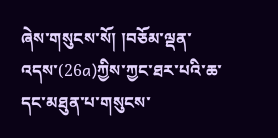ཞེས་གསུངས་སོ། །བཅོམ་ལྡན་འདས་(26a)ཀྱིས་ཀྱང་ཐར་པའི་ཆ་དང་མཐུན་པ་གསུངས་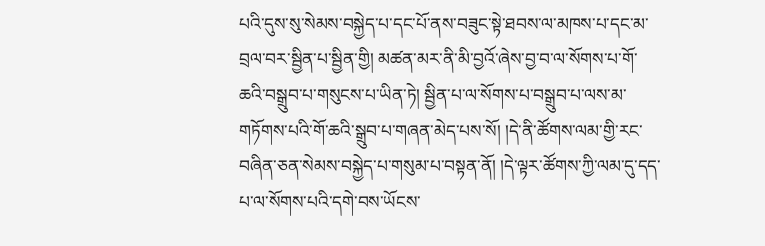པའི་དུས་སུ་སེམས་བསྐྱེད་པ་དང་པོ་ནས་བཟུང་སྟེ་ཐབས་ལ་མཁས་པ་དང་མ་བྲལ་བར་སྦྱིན་པ་སྦྱིན་གྱི། མཚན་མར་ནི་མི་བྱའོ་ཞེས་བྱ་བ་ལ་སོགས་པ་གོ་ཆའི་བསྒྲུབ་པ་གསུངས་པ་ཡིན་ཏེ། སྦྱིན་པ་ལ་སོགས་པ་བསྒྲུབ་པ་ལས་མ་གཏོགས་པའི་གོ་ཆའི་སྒྲུབ་པ་གཞན་མེད་པས་སོ། །དེ་ནི་ཚོགས་ལམ་གྱི་རང་བཞིན་ཅན་སེམས་བསྐྱེད་པ་གསུམ་པ་བསྟན་ནོ། །དེ་ལྟར་ཚོགས་ཀྱི་ལམ་དུ་དད་པ་ལ་སོགས་པའི་དགེ་བས་ཡོངས་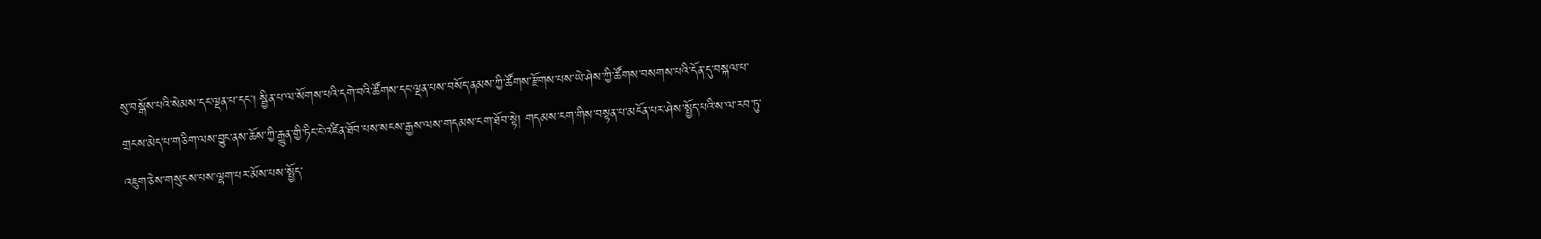སུ་བསྒོས་པའི་སེམས་དང་ལྡན་པ་དང། སྦྱིན་པ་ལ་སོགས་པའི་དགེ་བའི་ཚོགས་དང་ལྡན་པས་བསོད་ནམས་ཀྱི་ཚོགས་རྫོགས་པས་ཡེ་ཤེས་ཀྱི་ཚོགས་བསགས་པའི་དོན་དུ་བསྐལ་པ་གྲངས་མེད་པ་གཅིག་ལས་བྱུང་ནས་ཆོས་ཀྱི་རྒྱུན་གྱི་ཏིང་ངེ་འཛིན་ཐོབ་པས་སངས་རྒྱས་ལས་གདམས་ངག་ཐོབ་སྟེ། གདམས་ངག་གིས་བསྟན་པ་མངོན་པར་ཤེས་སྤྱོད་པའི་ས་ལ་རབ་ཏུ་འཇུག་ཅེས་གསུངས་པས་ལྷག་པར་མོས་པས་སྤྱོད་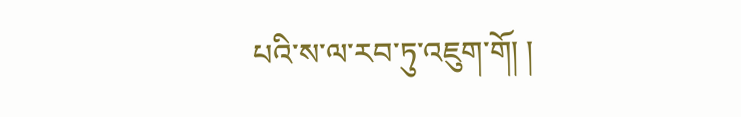པའི་ས་ལ་རབ་ཏུ་འཇུག་གོ། །